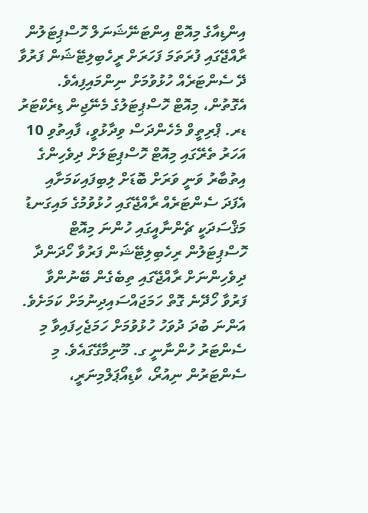އިންޑިއާގެ މިއޮޓް އިންޓަނޭޝަނަލް ހޮސްޕިޓަލުން ރާއްޖޭގައި ފުރަތަމަ ފަހަރަށް ރީހެބިލިޓޭޝަން ފަރުވާ ދޭ ސެންޓަރެއް ހުޅުވުމަށް ނިންމައިފިއެވެ.
އެގޮތުން، މިއޮޓް ހޮސްޕިޓަލުގެ މެނޭޖިން ޑިރެކްޓަރު ޑރ. ޕްރިތީވް މެހެންދަސް ވިދާޅުވީ، ފާއިތުވި 10 އަހަރު ތެރޭގައި މިއޮޓް ހޮސްޕިޓަލަށް ދިވެހިންގެ އިތުބާރު ވަނީ ވަރަށް ބޮޑަށް ލިބިފައިކަމަށާއި އެފަދަ ސެންޓަރެއް ރާއްޖޭގައި ހުޅުވުމުގެ މައިގަނޑު މަޤްސަދަކީ ޗެންނާއީގައި ހުންނަ މިއޮޓް ހޮސްޕިޓަލުން ރިހެބިލިޓޭޝަން ފަރުވާ ހޯދަންދާ ދިވެހިންނަށް ރާއްޖޭގައި ތިބެގެން ބޭނުންވާ ފަރުވާ ހޯދޭނެ ގޮތް ހަމަޖައްސައިދިނުމަށް ކަމަށެވެ.
އަންނަ ބުދަ ދުވަހު ހުޅުވުމަށް ހަމަޖެހިފައިވާ މި ސެންޓަރު ހުންނާނީ ގ. މޫނިމާގޭގައެވެ. މި ސެންޓަރުން ނިއުރޯ، ކާޑިއޯޕަލްމިނަރީ،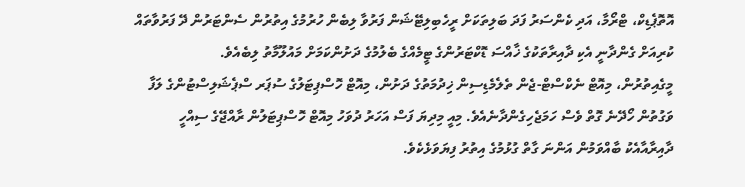އޮތޮޕެޑިކް، ޓްރޯމާ، އަދި ކެންސަރު ފަދަ ބަލިތަކަށް ރީހެބިލިޓޭޝަން ފަރުވާ ލިބެން ހުރުމުގެ އިތުރުން ސެންޓަރުން ދޭ ފަރުވާތައް ކުރިއަށް ގެންދާނީ އެކި ދާއިރާތަކުގެ ޚާއްސަ ޑޮކްޓަރުންގެ ޓީމެއްގެ ބެލުމުގެ ދަށުންކަމަށް މައުލޫމާތު ލިބެއެވެ.
މީގެއިތުރުން، މިއޮޓް ނެކްސްޓް-ޖެން ތެލެމެޑިސިން ޚިދުމަތުގެ ދަށުން، މިއޮޓް ހޮސްޕިޓަލުގެ ސުޕަރ ސްޕެޝަލިސްޓުންގެ ލަފާ ވަގުތުން ހޯދޭނެ ގޮތް ވެސް ހަމަޖެހިގެންދާނެއެވެ. މިއީ މިދިޔަ ފަސް އަހަރު ދުވަހު މިއޮޓް ހޮސްޕިޓަލުން ރާއްޖޭގެ ސިއްހީ ދާއިރާއާއެކު ބާއްވަމުން އަންނަ ގާތް ގުޅުމުގެ އިތުރު ފިޔަވަޅެކެވެ.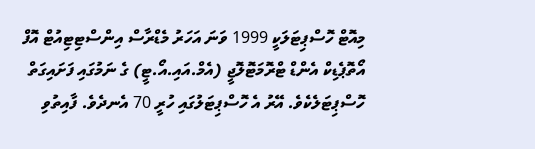މިއޮޓް ހޮސްޕިޓަލަކީ 1999 ވަނަ އަހަރު މެޑްރާސް އިންސްޓިޓިއުޓް އޮފް އޯތޮޕެޑިކް އެންޑް ޓްރޮމަޓޮލޮޖީ (އެމް.އައި.އޯ.ޓީ) ގެ ނަމުގައި ފަށައިގަތް ހޮސްޕިޓަލެކެވެ. އޭރު އެ ހޮސްޕިޓަލުގައި ހުރީ 70 އެނދެވެ. ފާއިތުވި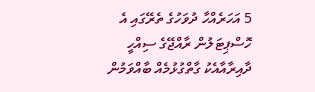5 އަހަރެއްހާ ދުވަހުގެ ތެރޭގައި އެ ހޮސްޕިޓަލުން ރާއްޖޭގެ ސިއްހީ ދާއިރާއާއެކު ގާތްގުޅުމެއް ބާއްވަމުން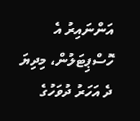އަންނައިރު އެ ހޮސްޕިޓަލުން، މިދިޔަ ދެ އަހަރު ދުވަހުގެ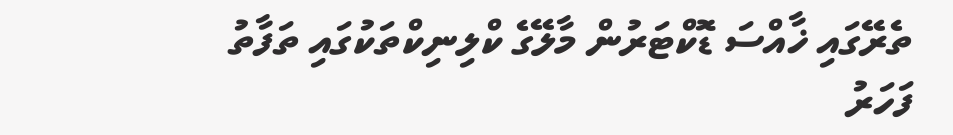ތެރޭގައި ޚާއްސަ ޑޮކްޓަރުން މާލޭގެ ކްލިނިކްތަކުގައި ތަފާތު ފަހަރު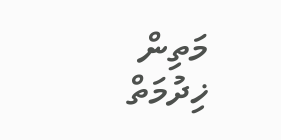މަތިން ޚިދުމަތް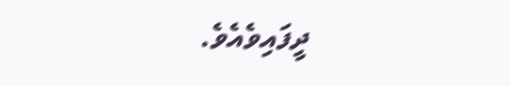ދީފައިވެއެވެ.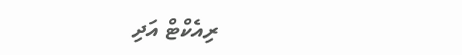ރިއެކްޓް އަދި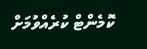ކޮމެންޓް ކުރެއްވުމަށް